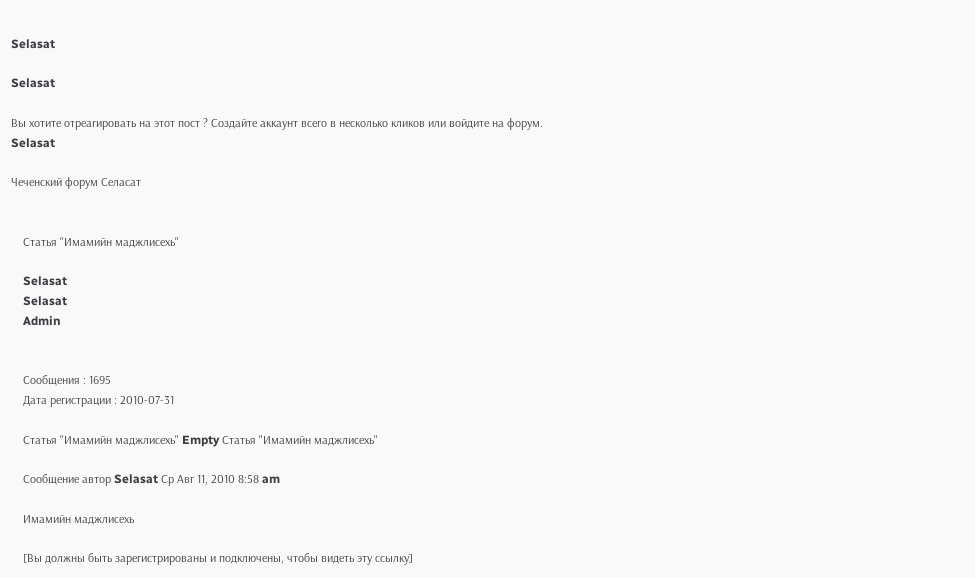Selasat

Selasat

Вы хотите отреагировать на этот пост ? Создайте аккаунт всего в несколько кликов или войдите на форум.
Selasat

Чеченский форум Селасат


    Статья "Имамийн маджлисехь"

    Selasat
    Selasat
    Admin


    Сообщения : 1695
    Дата регистрации : 2010-07-31

    Статья "Имамийн маджлисехь" Empty Статья "Имамийн маджлисехь"

    Сообщение автор Selasat Ср Авг 11, 2010 8:58 am

    Имамийн маджлисехь

    [Вы должны быть зарегистрированы и подключены, чтобы видеть эту ссылку]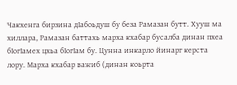Чакхенга бирзина дIабоьдуш бу беза Рамазан бутт. Хууш ма хиллара, Рамазан баттахь марха кхабар бусалба динан пхеа бIогIамех цхьа бIогIам бу. Цунна инкарло йинарг керста лору. Марха кхабар важиб (динан коьрта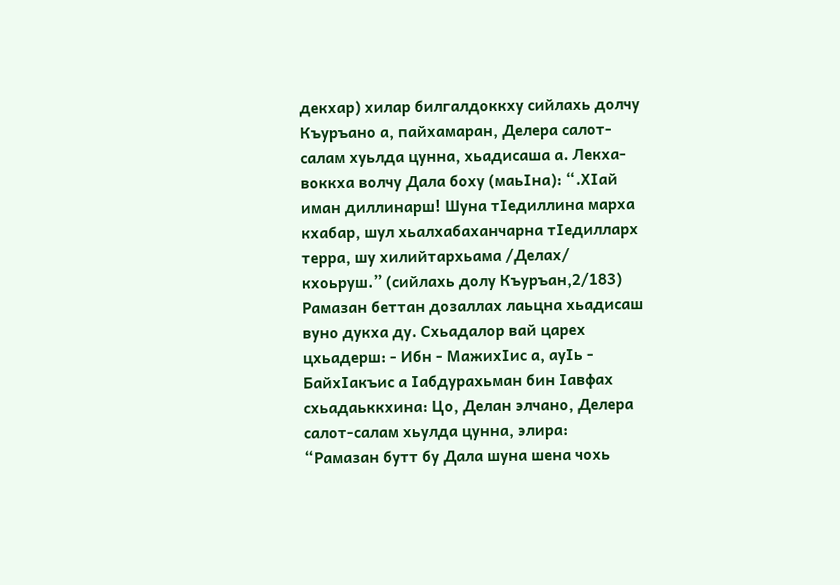декхар) хилар билгалдоккху сийлахь долчу Къуръано а, пайхамаран, Делера салот-салам хуьлда цунна, хьадисаша а. Лекха-воккха волчу Дала боху (маьIна): “.ХIай иман диллинарш! Шуна тIедиллина марха кхабар, шул хьалхабаханчарна тIедилларх терра, шу хилийтархьама /Делах/ кхоьруш.” (сийлахь долу Къуръан,2/183) Рамазан беттан дозаллах лаьцна хьадисаш вуно дукха ду. Схьадалор вай царех цхьадерш: - Ибн - МажихIис а, ауIь - БайхIакъис а Iабдурахьман бин Iавфах схьадаьккхина: Цо, Делан элчано, Делера салот-салам хьулда цунна, элира: “Рамазан бутт бу Дала шуна шена чохь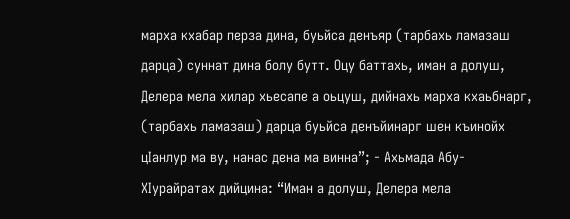марха кхабар перза дина, буьйса денъяр (тарбахь ламазаш дарца) суннат дина болу бутт. Оцу баттахь, иман а долуш, Делера мела хилар хьесапе а оьцуш, дийнахь марха кхаьбнарг, (тарбахь ламазаш) дарца буьйса денъйинарг шен къинойх цIанлур ма ву, нанас дена ма винна”; - Ахьмада Абу-ХIурайратах дийцина: “Иман а долуш, Делера мела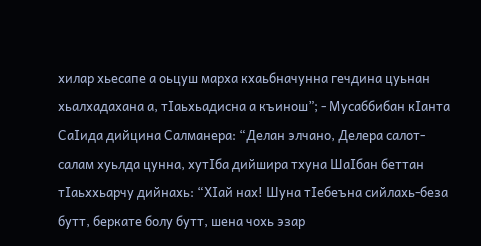хилар хьесапе а оьцуш марха кхаьбначунна гечдина цуьнан хьалхадахана а, тIаьхьадисна а къинош”; - Мусаббибан кIанта СаIида дийцина Салманера: “Делан элчано, Делера салот-салам хуьлда цунна, хутIба дийшира тхуна ШаIбан беттан тIаьххьарчу дийнахь: “ХIай нах! Шуна тIебеъна сийлахь-беза бутт, беркате болу бутт, шена чохь эзар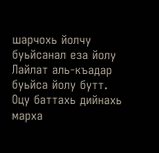шарчохь йолчу буьйсанал еза йолу Лайлат аль-къадар буьйса йолу бутт. Оцу баттахь дийнахь марха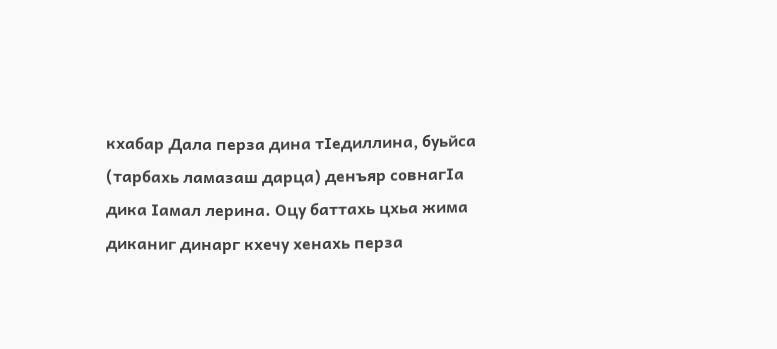кхабар Дала перза дина тIедиллина, буьйса (тарбахь ламазаш дарца) денъяр совнагIа дика Iамал лерина. Оцу баттахь цхьа жима диканиг динарг кхечу хенахь перза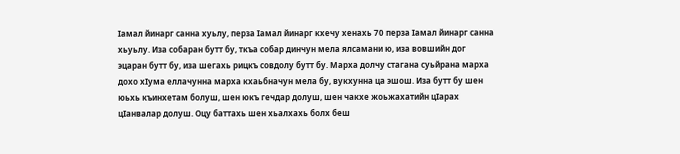Iамал йинарг санна хуьлу, перза Iамал йинарг кхечу хенахь 70 перза Iамал йинарг санна хьуьлу. Иза собаран бутт бу, ткъа собар динчун мела ялсамани ю, иза вовшийн дог эцаран бутт бу, иза шегахь рицкъ совдолу бутт бу. Марха долчу стагана суьйрана марха дохо хIума еллачунна марха кхаьбначун мела бу, вукхунна ца эшош. Иза бутт бу шен юьхь къинхетам болуш, шен юкъ гечдар долуш, шен чакхе жоьжахатийн цIарах цIанвалар долуш. Оцу баттахь шен хьалхахь болх беш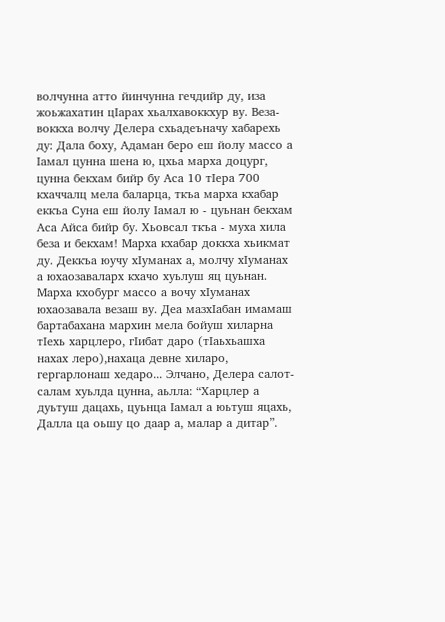волчунна атто йинчунна гечдийр ду, иза жоьжахатин цIарах хьалхавоккхур ву. Веза-воккха волчу Делера схьадеъначу хабарехь ду: Дала боху, Адаман беро еш йолу массо а Iамал цунна шена ю, цхьа марха доцург, цунна бекхам бийр бу Аса 10 тIера 700 кхаччалц мела баларца, ткъа марха кхабар еккъа Суна еш йолу Iамал ю - цуьнан бекхам Аса Айса бийр бу. Хьовсал ткъа - муха хила беза и бекхам! Марха кхабар доккха хьикмат ду. Деккъа юучу хIуманах а, молчу хIуманах а юхаозаваларх кхачо хуьлуш яц цуьнан. Марха кхобург массо а вочу хIуманах юхаозавала везаш ву. Деа мазхIабан имамаш бартабахана мархин мела бойуш хиларна тIехь харцлеро, гIибат даро (тIаьхьашха нахах леро),нахаца девне хиларо, гергарлонаш хедаро... Элчано, Делера салот-салам хуьлда цунна, аьлла: “Харцлер а дуьтуш дацахь, цуьнца Iамал а юьтуш яцахь, Далла ца оьшу цо даар а, малар а дитар”.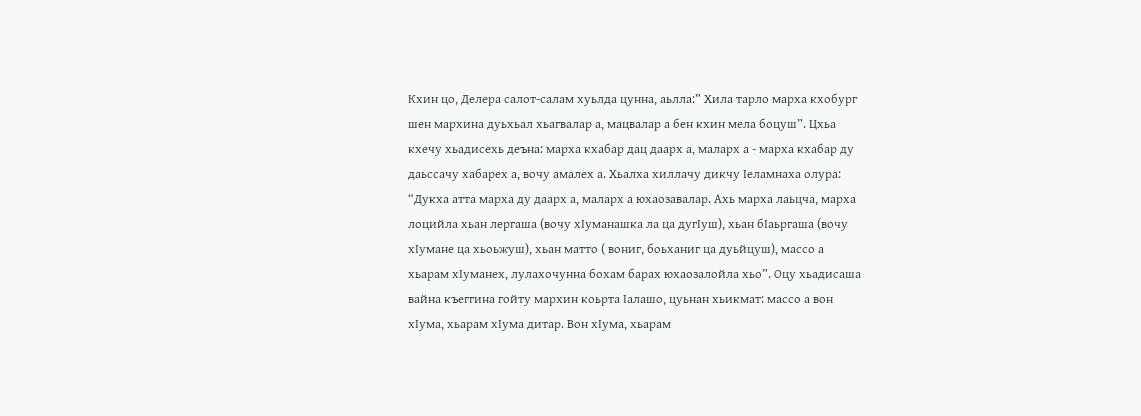Кхин цо, Делера салот-салам хуьлда цунна, аьлла:” Хила тарло марха кхобург шен мархина дуьхьал хьагвалар а, мацвалар а бен кхин мела боцуш”. Цхьа кхечу хьадисехь деъна: марха кхабар дац даарх а, маларх а - марха кхабар ду даьссачу хабарех а, вочу амалех а. Хьалха хиллачу дикчу Iеламнаха олура: “Дукха атта марха ду даарх а, маларх а юхаозавалар. Ахь марха лаьцча, марха лоцийла хьан лергаша (вочу хIуманашка ла ца дугIуш), хьан бIаьргаша (вочу хIумане ца хьоьжуш), хьан матто ( вониг, боьханиг ца дуьйцуш), массо а хьарам хIуманех, лулахочунна бохам барах юхаозалойла хьо”. Оцу хьадисаша вайна къеггина гойту мархин коьрта Iалашо, цуьнан хьикмат: массо а вон хIума, хьарам хIума дитар. Вон хIума, хьарам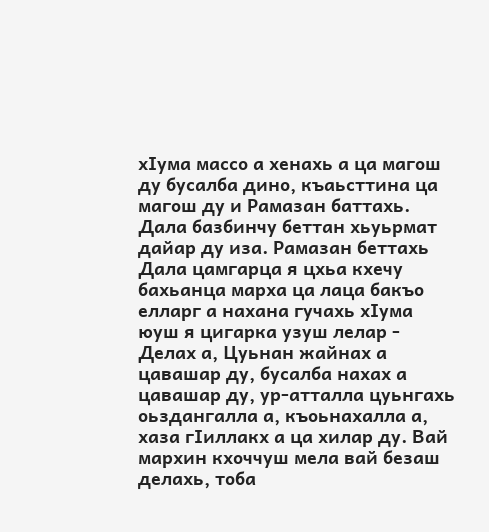хIума массо а хенахь а ца магош ду бусалба дино, къаьсттина ца магош ду и Рамазан баттахь. Дала базбинчу беттан хьуьрмат дайар ду иза. Рамазан беттахь Дала цамгарца я цхьа кхечу бахьанца марха ца лаца бакъо елларг а нахана гучахь хIума юуш я цигарка узуш лелар - Делах а, Цуьнан жайнах а цавашар ду, бусалба нахах а цавашар ду, ур-атталла цуьнгахь оьздангалла а, къоьнахалла а, хаза гIиллакх а ца хилар ду. Вай мархин кхоччуш мела вай безаш делахь, тоба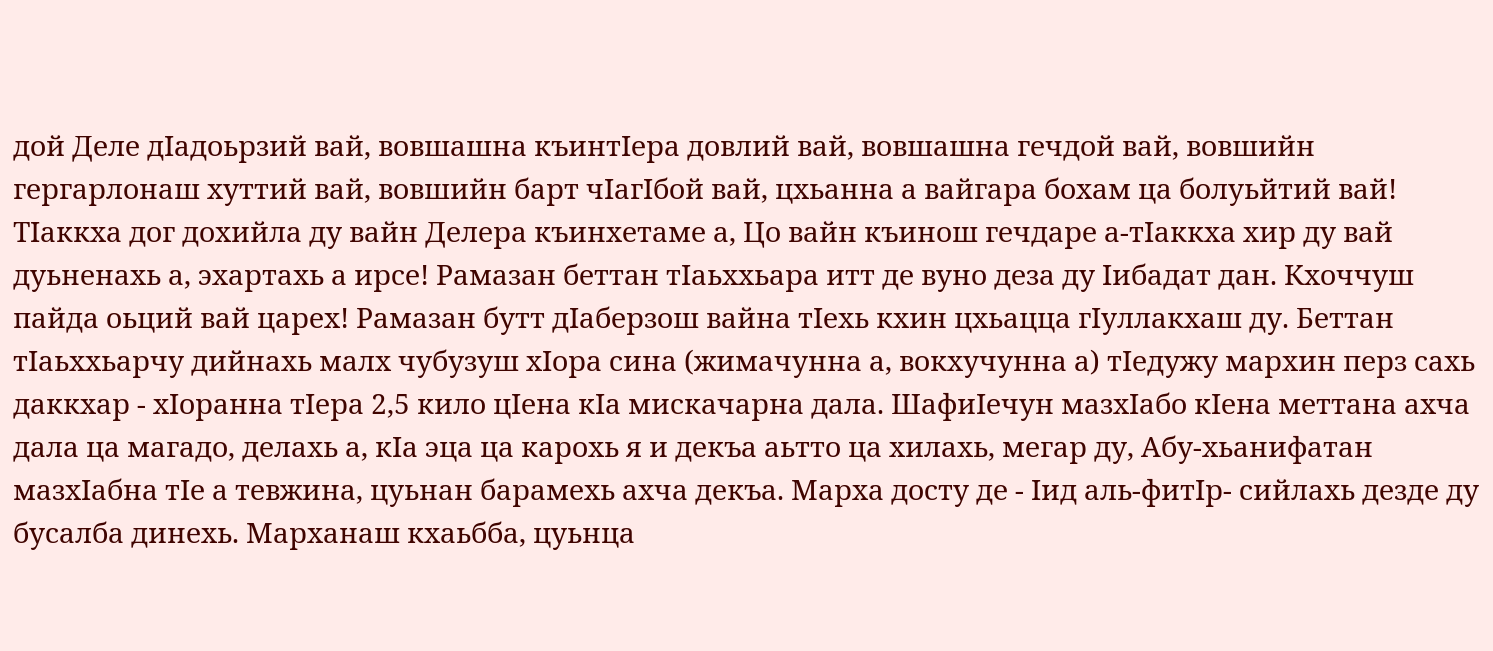дой Деле дIадоьрзий вай, вовшашна къинтIера довлий вай, вовшашна гечдой вай, вовшийн гергарлонаш хуттий вай, вовшийн барт чIагIбой вай, цхьанна а вайгара бохам ца болуьйтий вай! ТIаккха дог дохийла ду вайн Делера къинхетаме а, Цо вайн къинош гечдаре а-тIаккха хир ду вай дуьненахь а, эхартахь а ирсе! Рамазан беттан тIаьххьара итт де вуно деза ду Iибадат дан. Кхоччуш пайда оьций вай царех! Рамазан бутт дIаберзош вайна тIехь кхин цхьацца гIуллакхаш ду. Беттан тIаьххьарчу дийнахь малх чубузуш хIора сина (жимачунна а, вокхучунна а) тIедужу мархин перз сахь даккхар - хIоранна тIера 2,5 кило цIена кIа мискачарна дала. ШафиIечун мазхIабо кIена меттана ахча дала ца магадо, делахь а, кIа эца ца карохь я и декъа аьтто ца хилахь, мегар ду, Абу-хьанифатан мазхIабна тIе а тевжина, цуьнан барамехь ахча декъа. Марха досту де - Iид аль-фитIр- сийлахь дезде ду бусалба динехь. Марханаш кхаьбба, цуьнца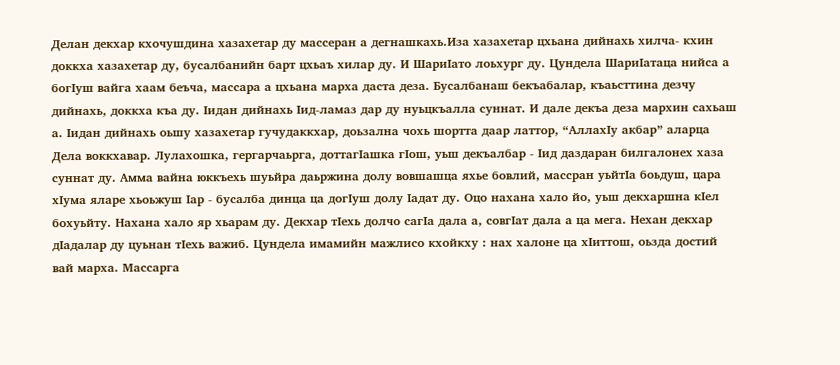Делан декхар кхочушдина хазахетар ду массеран а дегнашкахь.Иза хазахетар цхьана дийнахь хилча- кхин доккха хазахетар ду, бусалбанийн барт цхьаъ хилар ду. И ШариIато лоьхург ду. Цундела ШариIатаца нийса а богIуш вайга хаам беъча, массара а цхьана марха даста деза. Бусалбанаш бекъабалар, къаьсттина дезчу дийнахь, доккха къа ду. Iидан дийнахь Iид-ламаз дар ду нуьцкъалла суннат. И дале декъа деза мархин сахьаш а. Iидан дийнахь оьшу хазахетар гучудаккхар, доьзална чохь шортта даар латтор, “АллахIу акбар” аларца Дела воккхавар. Лулахошка, гергарчаьрга, доттагIашка гIош, уьш декъалбар - Iид даздаран билгалонех хаза суннат ду. Амма вайна юккъехь шуьйра даьржина долу вовшашца яхье бовлий, массран уьйтIа боьдуш, цара хIума яларе хьоьжуш Iар - бусалба динца ца догIуш долу Iадат ду. Оцо нахана хало йо, уьш декхаршна кIел бохуьйту. Нахана хало яр хьарам ду. Декхар тIехь долчо сагIа дала а, совгIат дала а ца мега. Нехан декхар дIадалар ду цуьнан тIехь важиб. Цундела имамийн мажлисо кхойкху : нах халоне ца хIиттош, оьзда достий вай марха. Массарга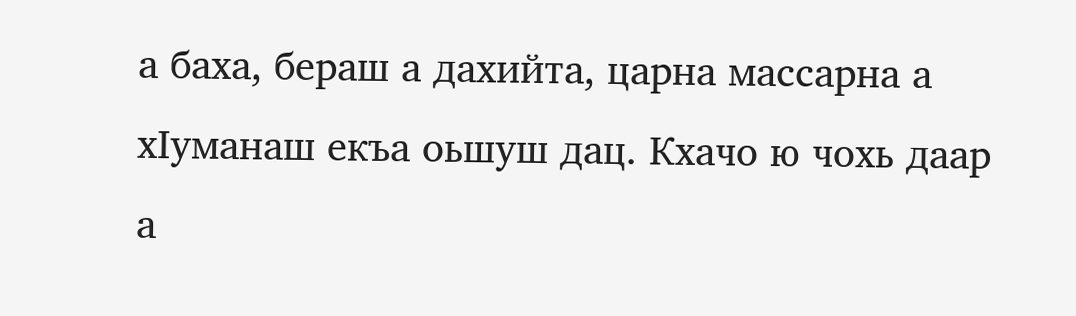а баха, бераш а дахийта, царна массарна а хIуманаш екъа оьшуш дац. Кхачо ю чохь даар а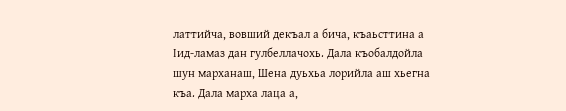латтийча, вовший декъал а бича, къаьсттина а Iид-ламаз дан гулбеллачохь. Дала къобалдойла шун марханаш, Шена дуьхьа лорийла аш хьегна къа. Дала марха лаца а,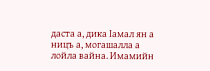даста а, дика Iамал ян а ницъ а, могашалла а лойла вайна. Имамийн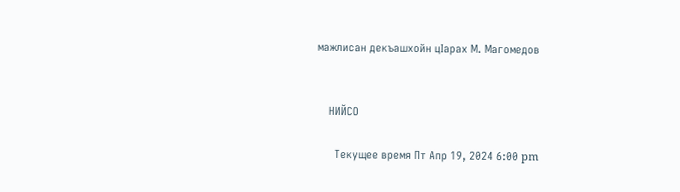мажлисан декъашхойн цIарах М. Магомедов


    НИЙСО

      Текущее время Пт Апр 19, 2024 6:00 pm